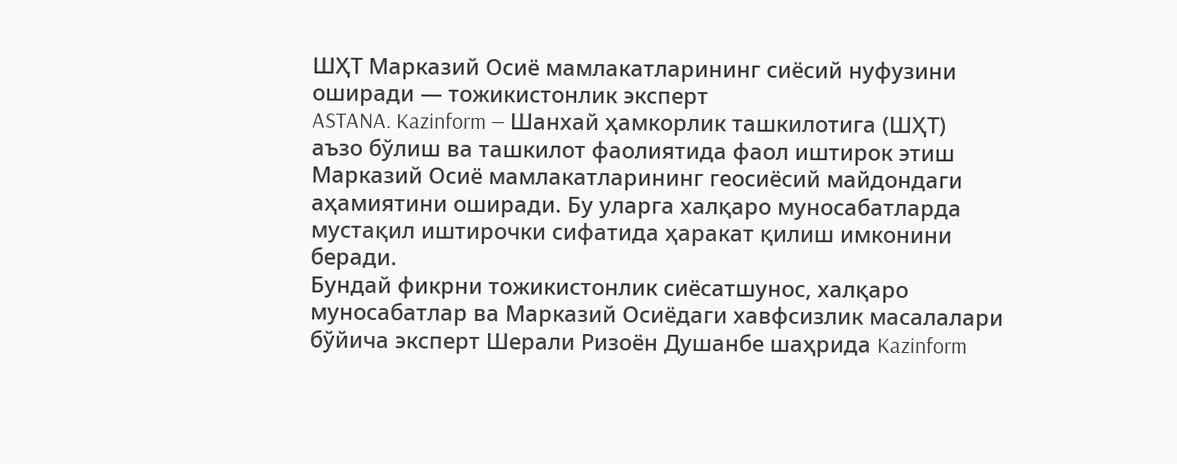ШҲТ Марказий Осиё мамлакатларининг сиёсий нуфузини оширади — тожикистонлик эксперт
ASTANA. Kazinform — Шанхай ҳамкорлик ташкилотига (ШҲТ) аъзо бўлиш ва ташкилот фаолиятида фаол иштирок этиш Марказий Осиё мамлакатларининг геосиёсий майдондаги аҳамиятини оширади. Бу уларга халқаро муносабатларда мустақил иштирочки сифатида ҳаракат қилиш имконини беради.
Бундай фикрни тожикистонлик сиёсатшунос, халқаро муносабатлар ва Марказий Осиёдаги хавфсизлик масалалари бўйича эксперт Шерали Ризоён Душанбе шаҳрида Kazinform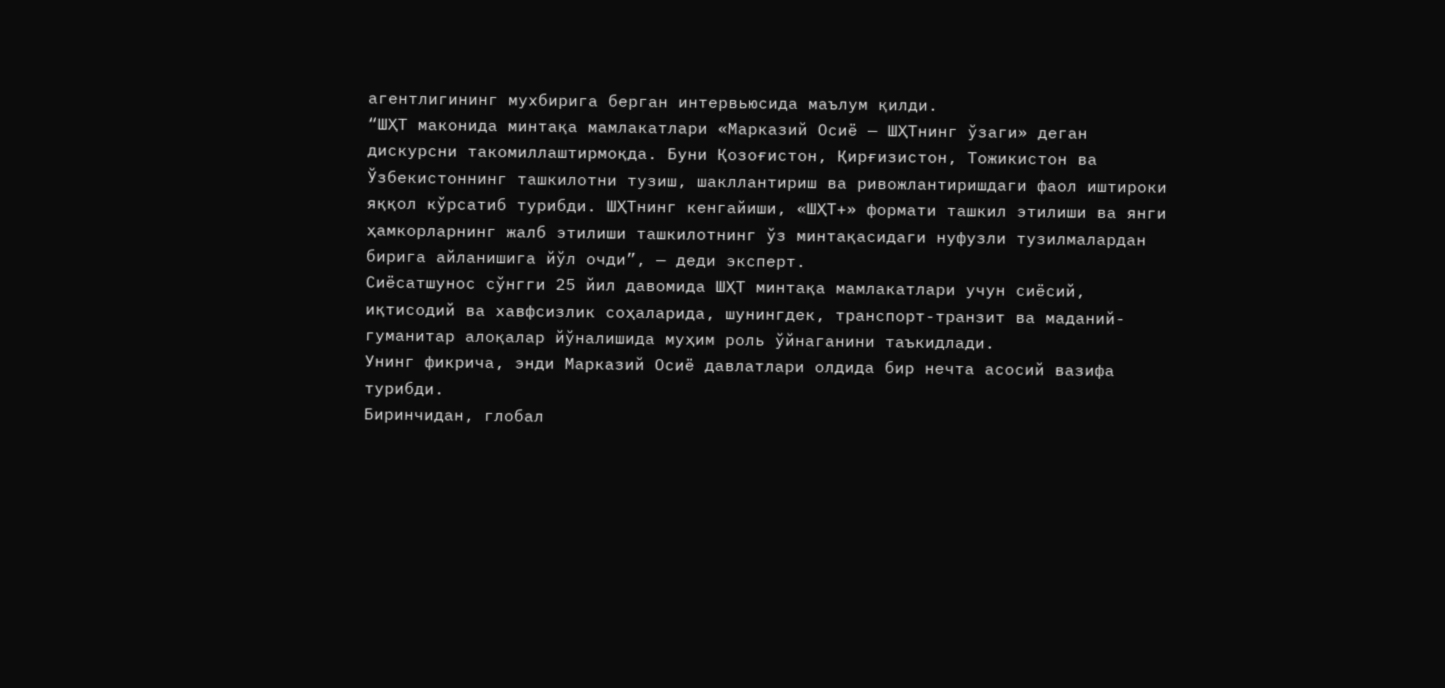агентлигининг мухбирига берган интервьюсида маълум қилди.
“ШҲТ маконида минтақа мамлакатлари «Марказий Осиё — ШҲТнинг ўзаги» деган дискурсни такомиллаштирмоқда. Буни Қозоғистон, Қирғизистон, Тожикистон ва Ўзбекистоннинг ташкилотни тузиш, шакллантириш ва ривожлантиришдаги фаол иштироки яққол кўрсатиб турибди. ШҲТнинг кенгайиши, «ШҲТ+» формати ташкил этилиши ва янги ҳамкорларнинг жалб этилиши ташкилотнинг ўз минтақасидаги нуфузли тузилмалардан бирига айланишига йўл очди”, — деди эксперт.
Сиёсатшунос сўнгги 25 йил давомида ШҲТ минтақа мамлакатлари учун сиёсий, иқтисодий ва хавфсизлик соҳаларида, шунингдек, транспорт-транзит ва маданий-гуманитар алоқалар йўналишида муҳим роль ўйнаганини таъкидлади.
Унинг фикрича, энди Марказий Осиё давлатлари олдида бир нечта асосий вазифа турибди.
Биринчидан, глобал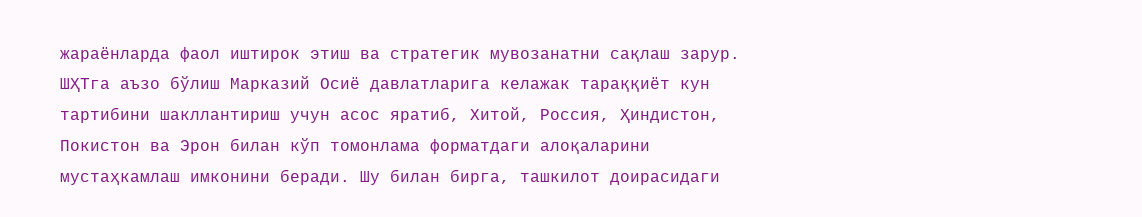жараёнларда фаол иштирок этиш ва стратегик мувозанатни сақлаш зарур. ШҲТга аъзо бўлиш Марказий Осиё давлатларига келажак тараққиёт кун тартибини шакллантириш учун асос яратиб, Хитой, Россия, Ҳиндистон, Покистон ва Эрон билан кўп томонлама форматдаги алоқаларини мустаҳкамлаш имконини беради. Шу билан бирга, ташкилот доирасидаги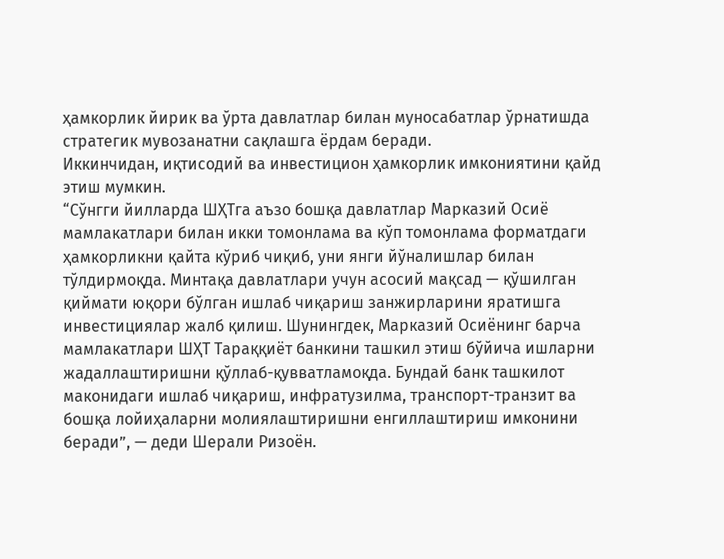ҳамкорлик йирик ва ўрта давлатлар билан муносабатлар ўрнатишда стратегик мувозанатни сақлашга ёрдам беради.
Иккинчидан, иқтисодий ва инвестицион ҳамкорлик имкониятини қайд этиш мумкин.
“Сўнгги йилларда ШҲТга аъзо бошқа давлатлар Марказий Осиё мамлакатлари билан икки томонлама ва кўп томонлама форматдаги ҳамкорликни қайта кўриб чиқиб, уни янги йўналишлар билан тўлдирмоқда. Минтақа давлатлари учун асосий мақсад — қўшилган қиймати юқори бўлган ишлаб чиқариш занжирларини яратишга инвестициялар жалб қилиш. Шунингдек, Марказий Осиёнинг барча мамлакатлари ШҲТ Тараққиёт банкини ташкил этиш бўйича ишларни жадаллаштиришни қўллаб-қувватламоқда. Бундай банк ташкилот маконидаги ишлаб чиқариш, инфратузилма, транспорт-транзит ва бошқа лойиҳаларни молиялаштиришни енгиллаштириш имконини беради”, — деди Шерали Ризоён.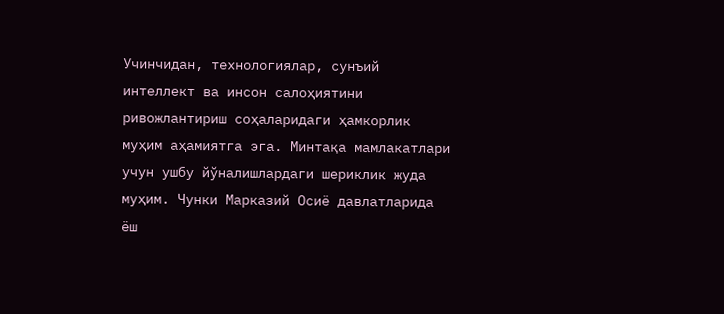Учинчидан, технологиялар, сунъий интеллект ва инсон салоҳиятини ривожлантириш соҳаларидаги ҳамкорлик муҳим аҳамиятга эга. Минтақа мамлакатлари учун ушбу йўналишлардаги шериклик жуда муҳим. Чунки Марказий Осиё давлатларида ёш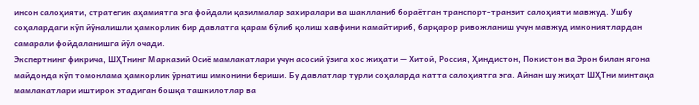инсон салоҳияти, стратегик аҳамиятга эга фойдали қазилмалар захиралари ва шаклланиб бораётган транспорт-транзит салоҳияти мавжуд. Ушбу соҳалардаги кўп йўналишли ҳамкорлик бир давлатга қарам бўлиб қолиш хавфини камайтириб, барқарор ривожланиш учун мавжуд имкониятлардан самарали фойдаланишга йўл очади.
Экспертнинг фикрича, ШҲТнинг Марказий Осиё мамлакатлари учун асосий ўзига хос жиҳати — Хитой, Россия, Ҳиндистон, Покистон ва Эрон билан ягона майдонда кўп томонлама ҳамкорлик ўрнатиш имконини бериши. Бу давлатлар турли соҳаларда катта салоҳиятга эга. Айнан шу жиҳат ШҲТни минтақа мамлакатлари иштирок этадиган бошқа ташкилотлар ва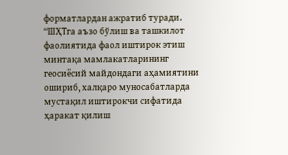форматлардан ажратиб туради.
“ШҲТга аъзо бўлиш ва ташкилот фаолиятида фаол иштирок этиш минтақа мамлакатларининг геосиёсий майдондаги аҳамиятини ошириб, халқаро муносабатларда мустақил иштирокчи сифатида ҳаракат қилиш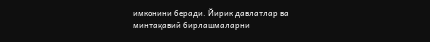имконини беради. Йирик давлатлар ва минтақавий бирлашмаларни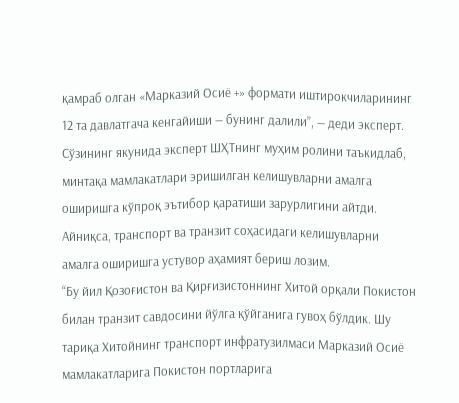қамраб олган «Марказий Осиё +» формати иштирокчиларининг 12 та давлатгача кенгайиши — бунинг далили”, — деди эксперт.
Сўзининг якунида эксперт ШҲТнинг муҳим ролини таъкидлаб, минтақа мамлакатлари эришилган келишувларни амалга оширишга кўпроқ эътибор қаратиши зарурлигини айтди. Айниқса, транспорт ва транзит соҳасидаги келишувларни амалга оширишга устувор аҳамият бериш лозим.
“Бу йил Қозоғистон ва Қирғизистоннинг Хитой орқали Покистон билан транзит савдосини йўлга қўйганига гувоҳ бўлдик. Шу тариқа Хитойнинг транспорт инфратузилмаси Марказий Осиё мамлакатларига Покистон портларига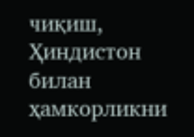чиқиш, Ҳиндистон билан ҳамкорликни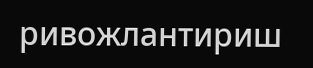ривожлантириш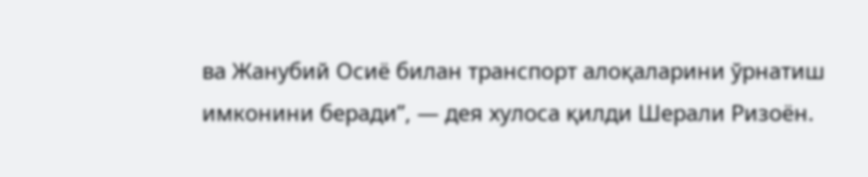ва Жанубий Осиё билан транспорт алоқаларини ўрнатиш имконини беради”, — дея хулоса қилди Шерали Ризоён.